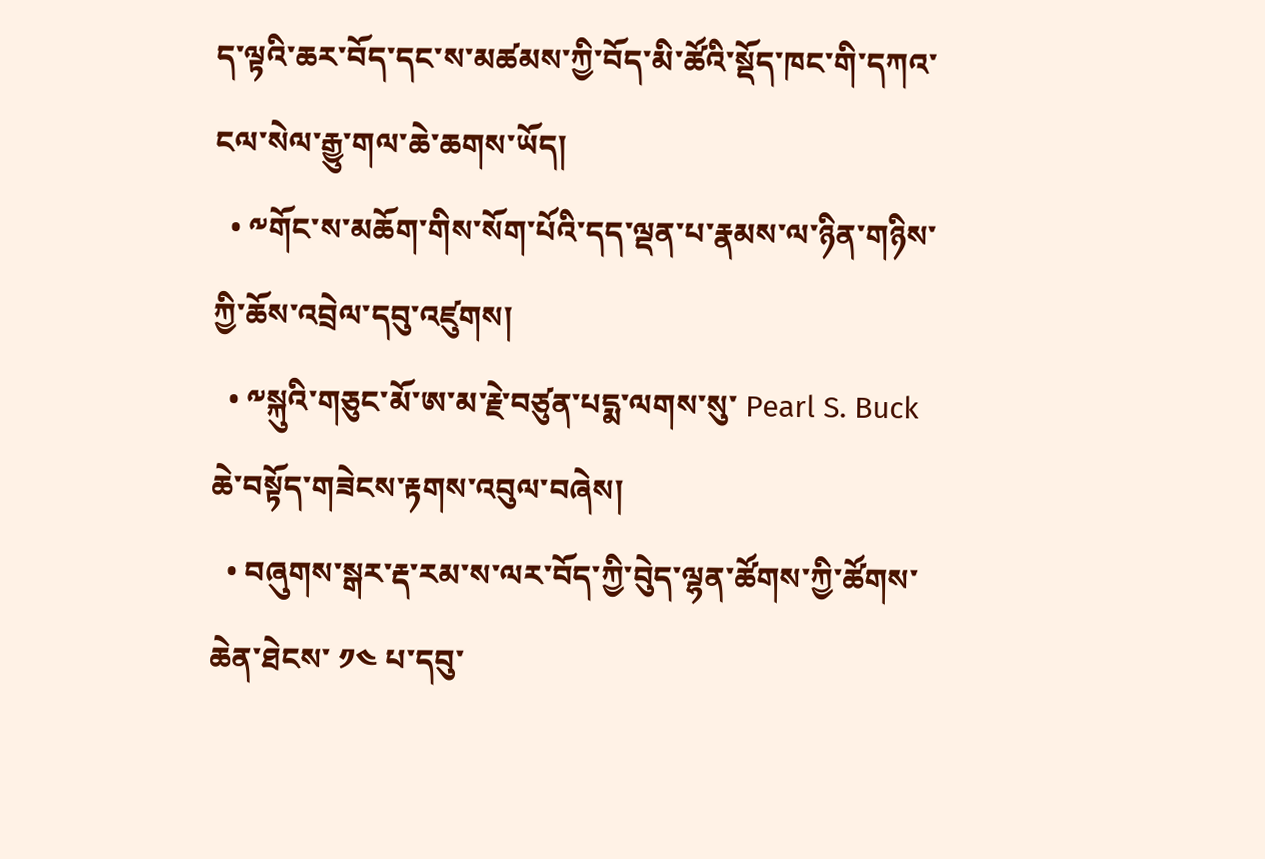ད་ལྟའི་ཆར་བོད་དང་ས་མཚམས་ཀྱི་བོད་མི་ཚོའི་སྡོད་ཁང་གི་དཀའ་ངལ་སེལ་རྒྱུ་གལ་ཆེ་ཆགས་ཡོད།
  • ༸གོང་ས་མཆོག་གིས་སོག་པོའི་དད་ལྡན་པ་རྣམས་ལ་ཉིན་གཉིས་ཀྱི་ཆོས་འབྲེལ་དབུ་འཛུགས།
  • ༸སྐུའི་གཅུང་མོ་ཨ་མ་རྗེ་བཙུན་པདྨ་ལགས་སུ་ Pearl S. Buck ཆེ་བསྟོད་གཟེངས་རྟགས་འབུལ་བཞེས།
  • བཞུགས་སྒར་རྡ་རམ་ས་ལར་བོད་ཀྱི་བེུད་ལྷན་ཚོགས་ཀྱི་ཚོགས་ཆེན་ཐེངས་ ༡༤ པ་དབུ་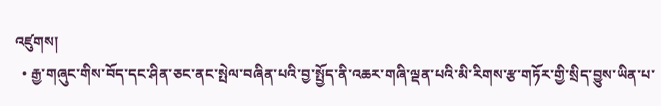འཛུགས།
  • རྒྱ་གཞུང་གིས་བོད་དང་ཤིན་ཅང་ནང་སྤེལ་བཞིན་པའི་བྱ་སྤྱོད་ནི་འཆར་གཞི་ལྡན་པའི་མི་རིགས་རྩ་གཏོར་གྱི་སྲིད་བྱུས་ཡིན་པ་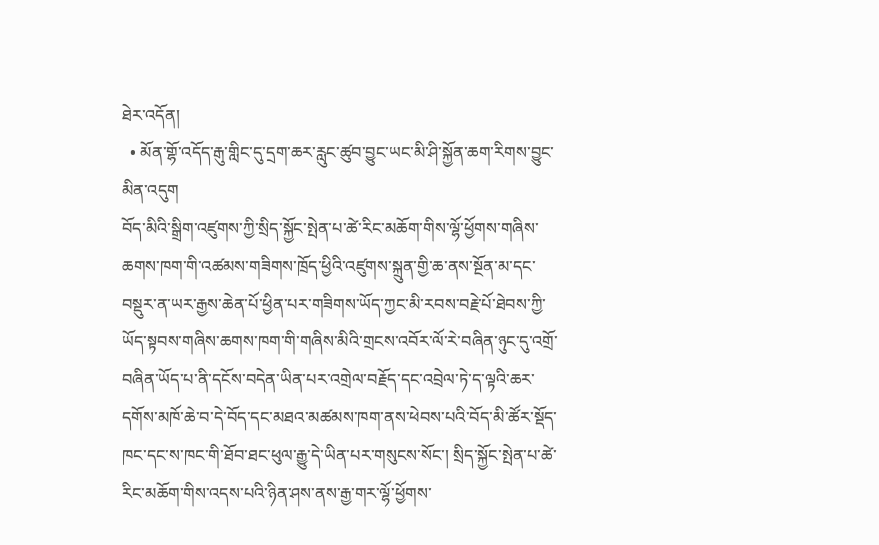ཐེར་འདོན།
  • མོན་གྷོ་འདོད་རྒུ་གླིང་དུ་དྲག་ཆར་རླུང་ཚུབ་བྱུང་ཡང་མི་ཤི་སྐྱོན་ཆག་རིགས་བྱུང་མིན་འདུག
བོད་མིའི་སྒྲིག་འཛུགས་ཀྱི་སྲིད་སྐྱོང་སྤེན་པ་ཚེ་རིང་མཆོག་གིས་ལྷོ་ཕྱོགས་གཞིས་ཆགས་ཁག་གི་འཚམས་གཟིགས་ཁྲོད་ཕྱིའི་འཛུགས་སྐྲུན་གྱི་ཆ་ནས་སྔོན་མ་དང་བསྡུར་ན་ཡར་རྒྱས་ཆེན་པོ་ཕྱིན་པར་གཟིགས་ཡོད་ཀྱང་མི་རབས་བརྗེ་པོ་ཐེབས་ཀྱི་ཡོད་སྟབས་གཞིས་ཆགས་ཁག་གི་གཞིས་མིའི་གྲངས་འབོར་ལོ་རེ་བཞིན་ཉུང་དུ་འགྲོ་བཞིན་ཡོད་པ་ནི་དངོས་བདེན་ཡིན་པར་འགྲེལ་བརྗོད་དང་འབྲེལ་ཏེ་ད་ལྟའི་ཆར་དགོས་མཁོ་ཆེ་བ་དེ་བོད་དང་མཐའ་མཚམས་ཁག་ནས་ཕེབས་པའི་བོད་མི་ཚོར་སྡོད་ཁང་དང་ས་ཁང་གི་ཐོབ་ཐང་ཕུལ་རྒྱུ་དེ་ཡིན་པར་གསུངས་སོང་། སྲིད་སྐྱོང་སྤེན་པ་ཚེ་རིང་མཆོག་གིས་འདས་པའི་ཉིན་ཤས་ནས་རྒྱ་གར་ལྷོ་ཕྱོགས་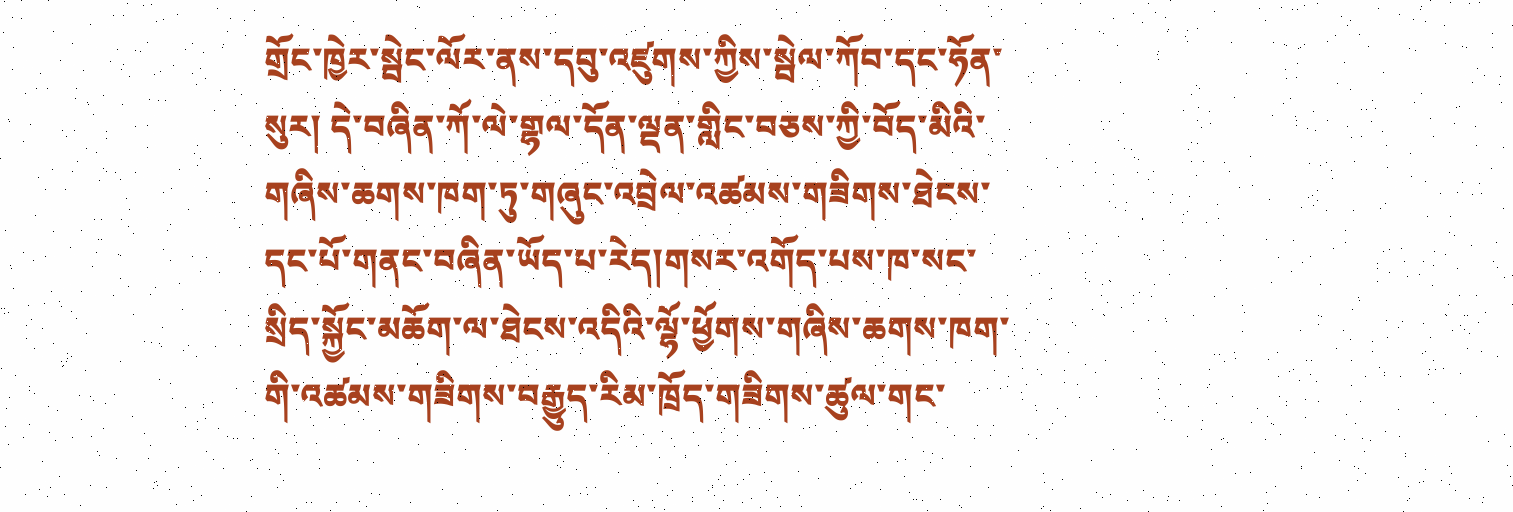གྲོང་ཁྱེར་སྦེང་ལོར་ནས་དབུ་འཛུགས་ཀྱིས་སྦེལ་ཀོབ་དང་ཧོན་སུར། དེ་བཞིན་ཀོ་ལེ་གྷལ་དོན་ལྡན་གླིང་བཅས་ཀྱི་བོད་མིའི་གཞིས་ཆགས་ཁག་ཏུ་གཞུང་འབྲེལ་འཚམས་གཟིགས་ཐེངས་དང་པོ་གནང་བཞིན་ཡོད་པ་རེད།གསར་འགོད་པས་ཁ་སང་སྲིད་སྐྱོང་མཆོག་ལ་ཐེངས་འདིའི་ལྷོ་ཕྱོགས་གཞིས་ཆགས་ཁག་གི་འཚམས་གཟིགས་བརྒྱུད་རིམ་ཁྲོད་གཟིགས་ཚུལ་གང་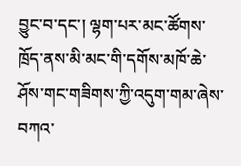བྱུང་བ་དང་། ལྷག་པར་མང་ཚོགས་ཁྲོད་ནས་མི་མང་གི་དགོས་མཁོ་ཆེ་ཤོས་གང་གཟིགས་ཀྱི་འདུག་གམ་ཞེས་བཀའ་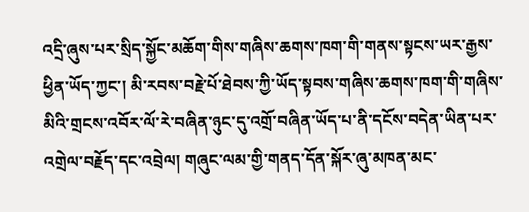འདྲི་ཞུས་པར་སྲིད་སྐྱོང་མཆོག་གིས་གཞིས་ཆགས་ཁག་གི་གནས་སྟངས་ཡར་རྒྱས་ཕྱིན་ཡོད་ཀྱང་། མི་རབས་བརྗེ་པོ་ཐེབས་ཀྱི་ཡོད་སྟབས་གཞིས་ཆགས་ཁག་གི་གཞིས་མིའི་གྲངས་འབོར་ལོ་རེ་བཞིན་ཉུང་དུ་འགྲོ་བཞིན་ཡོད་པ་ནི་དངོས་བདེན་ཡིན་པར་འགྲེལ་བརྗོད་དང་འབྲེལ། གཞུང་ལམ་གྱི་གནད་དོན་སྐོར་ཞུ་མཁན་མང་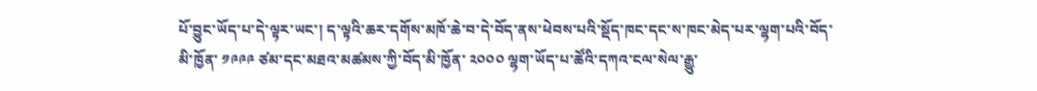པོ་བྱུང་ཡོད་པ་དེ་ལྟར་ཡང་། ད་ལྟའི་ཆར་དགོས་མཁོ་ཆེ་བ་དེ་བོད་ནས་ཕེབས་པའི་སྡོད་ཁང་དང་ས་ཁང་མེད་པར་ལྷག་པའི་བོད་མི་ཁྱོན་ ༡༩༩༩ ཙམ་དང་མཐའ་མཚམས་ཀྱི་བོད་མི་ཁྱོན་ ༢༠༠༠ ལྷག་ཡོད་པ་ཚོའི་དཀའ་ངལ་སེལ་རྒྱུ་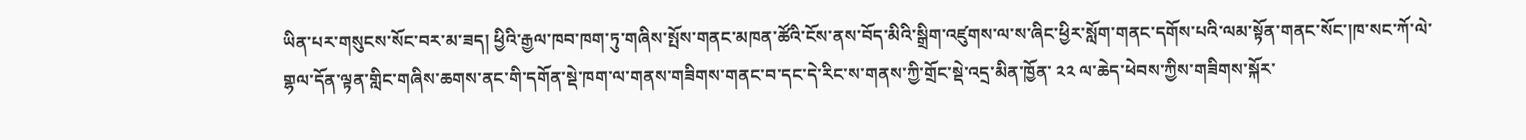ཡིན་པར་གསུངས་སོང་བར་མ་ཟད། ཕྱིའི་རྒྱལ་ཁབ་ཁག་ཏུ་གཞིས་སྤོས་གནང་མཁན་ཚོའི་ངོས་ནས་བོད་མིའི་སྒྲིག་འཛུགས་ལ་ས་ཞིང་ཕྱིར་སློག་གནང་དགོས་པའི་ལམ་སྟོན་གནང་སོང་།ཁ་སང་ཀོ་ལེ་གྷལ་དོན་ལྟན་གླིང་གཞིས་ཆགས་ནང་གི་དགོན་སྡེ་ཁག་ལ་གནས་གཟིགས་གནང་བ་དང་དེ་རིང་ས་གནས་ཀྱི་གྲོང་སྡེ་འདྲ་མིན་ཁྱོན་ ༢༢ ལ་ཆེད་ཕེབས་ཀྱིས་གཟིགས་སྐོར་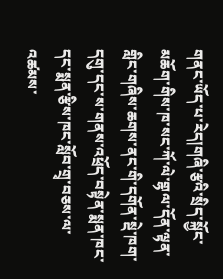གནང་ཡོད་པ་རེད།གཞི་རྩའི་སྲིད་སྐྱོང་མཆོག་གིས་ཁ་སང་ཀོ་ལེ་གྷལ་དོན་ལྟན་གླིང་གཞིས་ཆགས་ནང་གི་དགོན་སྡེ་ཁག་དགུ་དང་ས་གནས་འཕྲོད་བསྟེན་སྨན་ཁང་དང་སྨན་རྩིས་ཁང་སློབ་གྲྭ་བཅས་ལ་འཚམས་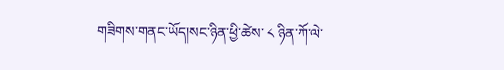གཟིགས་གནང་ཡོད།སང་ཉིན་ཕྱི་ཚེས་ ༨ ཉིན་ཀོ་ལེ་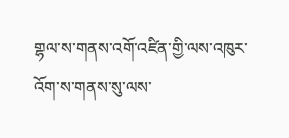གྷལ་ས་གནས་འགོ་འཛིན་གྱི་ལས་འཁུར་འོག་ས་གནས་སུ་ལས་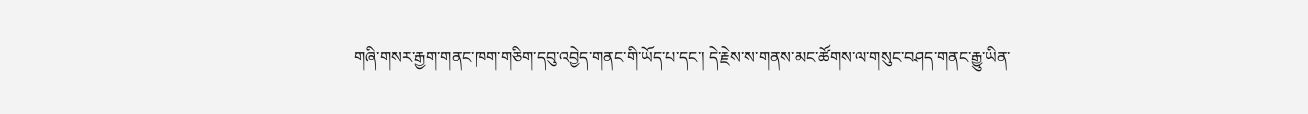གཞི་གསར་རྒྱག་གནང་ཁག་གཅིག་དབུ་འབྱེད་གནང་གི་ཡོད་པ་དང་། དེ་རྗེས་ས་གནས་མང་ཚོགས་ལ་གསུང་བཤད་གནང་རྒྱུ་ཡིན་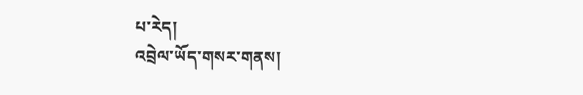པ་རེད།
འབྲེལ་ཡོད་གསར་གནས།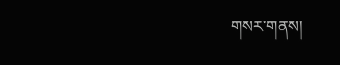གསར་གནས།